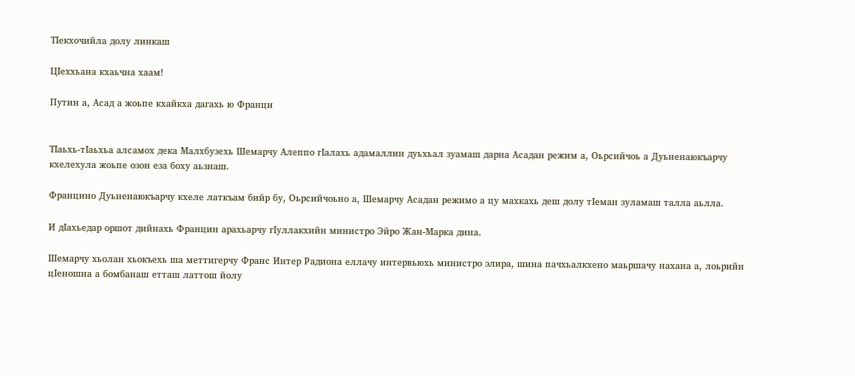ТIекхочийла долу линкаш

ЦIеххьана кхаьчна хаам!

Путин а, Асад а жоьпе кхайкха дагахь ю Франци


ТIаьхь-тIаьхьа алсамох дека Малхбузехь Шемарчу Алеппо гIалахь адамаллин дуьхьал зуамаш дарна Асадан режим а, Оьрсийчоь а Дуьненаюкъарчу кхелехула жоьпе озон еза боху аьзнаш.

Францино Дуьненаюкъарчу кхеле латкъам бийр бу, Оьрсийчоьно а, Шемарчу Асадан режимо а цу махкахь деш долу тIеман зуламаш талла аьлла.

И дIахьедар оршот дийнахь Францин арахьарчу гIуллакхийн министро Эйро Жан-Марка дина.

Шемарчу хьолан хьокъехь ша меттигерчу Франс Интер Радиона еллачу интервьюхь министро элира, шина пачхьалкхено маьршачу нахана а, лоьрийн цIеношна а бомбанаш етташ латтош йолу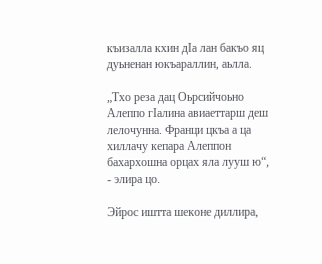къизалла кхин дIа лан бакъо яц дуьненан юкъараллин, аьлла.

„Тхо реза дац Оьрсийчоьно Алеппо гIалина авиаеттарш деш лелочунна. Франци цкъа а ца хиллачу кепара Алеппон бахархошна орцах яла лууш ю“, - элира цо.

Эйрос иштта шеконе диллира,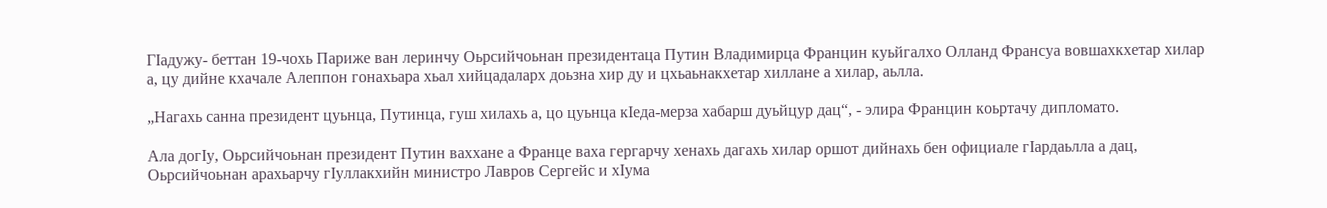ГIадужу- беттан 19-чохь Париже ван леринчу Оьрсийчоьнан президентаца Путин Владимирца Францин куьйгалхо Олланд Франсуа вовшахкхетар хилар а, цу дийне кхачале Алеппон гонахьара хьал хийцадаларх доьзна хир ду и цхьаьнакхетар хиллане а хилар, аьлла.

„Нагахь санна президент цуьнца, Путинца, гуш хилахь а, цо цуьнца кIеда-мерза хабарш дуьйцур дац“, - элира Францин коьртачу дипломато.

Ала догIу, Оьрсийчоьнан президент Путин ваххане а Франце ваха гергарчу хенахь дагахь хилар оршот дийнахь бен официале гIардаьлла а дац, Оьрсийчоьнан арахьарчу гIуллакхийн министро Лавров Сергейс и хIума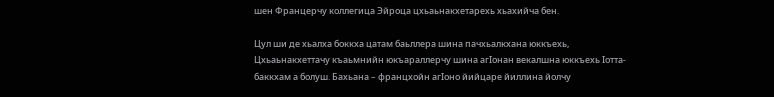шен Францерчу коллегица Эйроца цхьаьнакхетарехь хьахийча бен.

Цул ши де хьалха боккха цатам баьллера шина пачхьалкхана юккъехь, Цхьаьнакхеттачу къаьмнийн юкъараллерчу шина агIонан векалшна юккъехь Iотта-баккхам а болуш. Бахьана – францхойн агIоно йийцаре йиллина йолчу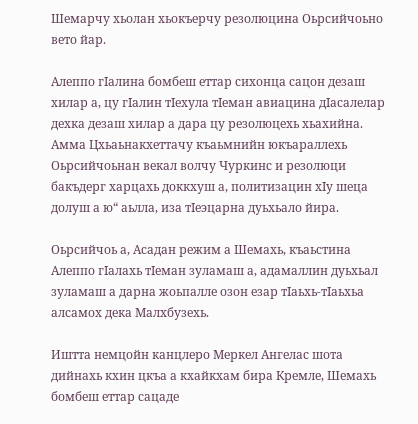Шемарчу хьолан хьокъерчу резолюцина Оьрсийчоьно вето йар.

Алеппо гIалина бомбеш еттар сихонца сацон дезаш хилар а, цу гIалин тIехула тIеман авиацина дIасалелар дехка дезаш хилар а дара цу резолюцехь хьахийна. Амма Цхьаьнакхеттачу къаьмнийн юкъараллехь Оьрсийчоьнан векал волчу Чуркинс и резолюци бакъдерг харцахь доккхуш а, политизацин хIу шеца долуш а ю“ аьлла, иза тIеэцарна дуьхьало йира.

Оьрсийчоь а, Асадан режим а Шемахь, къаьстина Алеппо гIалахь тIеман зуламаш а, адамаллин дуьхьал зуламаш а дарна жоьпалле озон езар тIаьхь-тIаьхьа алсамох дека Малхбузехь.

Иштта немцойн канцлеро Меркел Ангелас шота дийнахь кхин цкъа а кхайкхам бира Кремле, Шемахь бомбеш еттар сацаде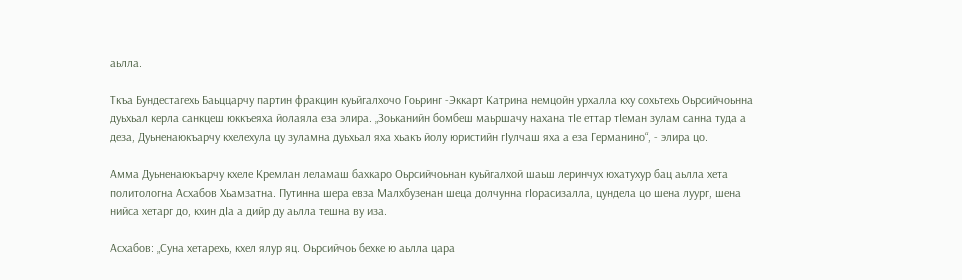аьлла.

Ткъа Бундестагехь Баьццарчу партин фракцин куьйгалхочо Гоьринг -Эккарт Катрина немцойн урхалла кху сохьтехь Оьрсийчоьнна дуьхьал керла санкцеш юккъеяха йолаяла еза элира. „Зоьканийн бомбеш маьршачу нахана тIе еттар тIеман зулам санна туда а деза, Дуьненаюкъарчу кхелехула цу зуламна дуьхьал яха хьакъ йолу юристийн гIулчаш яха а еза Германино“, - элира цо.

Амма Дуьненаюкъарчу кхеле Кремлан леламаш бахкаро Оьрсийчоьнан куьйгалхой шаьш леринчух юхатухур бац аьлла хета политологна Асхабов Хьамзатна. Путинна шера евза Малхбузенан шеца долчунна гIорасизалла, цундела цо шена луург, шена нийса хетарг до, кхин дIа а дийр ду аьлла тешна ву иза.

Асхабов: „Суна хетарехь, кхел ялур яц. Оьрсийчоь бехке ю аьлла цара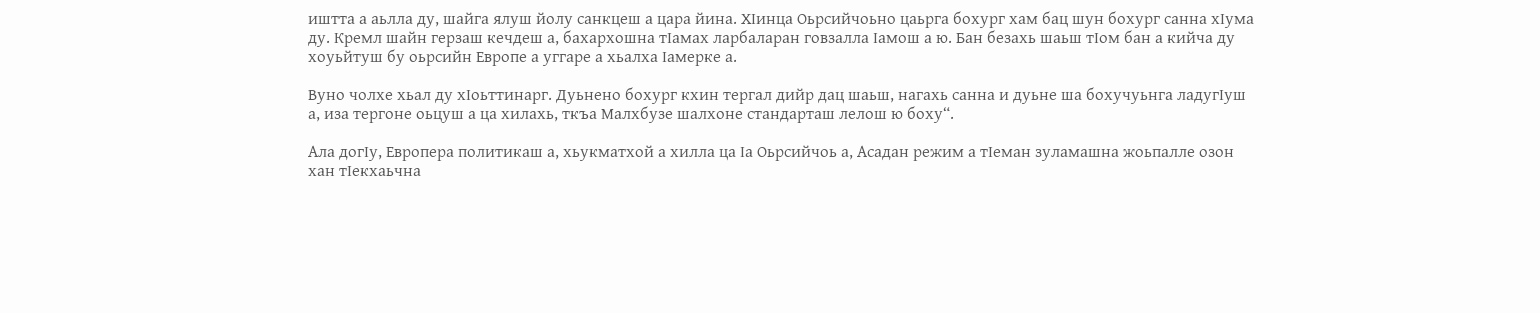иштта а аьлла ду, шайга ялуш йолу санкцеш а цара йина. ХIинца Оьрсийчоьно цаьрга бохург хам бац шун бохург санна хIума ду. Кремл шайн герзаш кечдеш а, бахархошна тIамах ларбаларан говзалла Iамош а ю. Бан безахь шаьш тIом бан а кийча ду хоуьйтуш бу оьрсийн Европе а уггаре а хьалха Iамерке а.

Вуно чолхе хьал ду хIоьттинарг. Дуьнено бохург кхин тергал дийр дац шаьш, нагахь санна и дуьне ша бохучуьнга ладугIуш а, иза тергоне оьцуш а ца хилахь, ткъа Малхбузе шалхоне стандарташ лелош ю боху“.

Ала догIу, Европера политикаш а, хьукматхой а хилла ца Iа Оьрсийчоь а, Асадан режим а тIеман зуламашна жоьпалле озон хан тIекхаьчна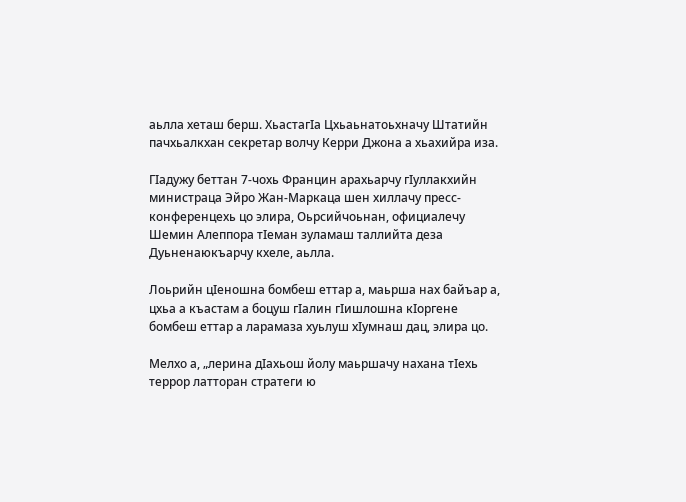аьлла хеташ берш. ХьастагIа Цхьаьнатоьхначу Штатийн пачхьалкхан секретар волчу Керри Джона а хьахийра иза.

ГIадужу беттан 7-чохь Францин арахьарчу гIуллакхийн министраца Эйро Жан-Маркаца шен хиллачу пресс-конференцехь цо элира, Оьрсийчоьнан, официалечу Шемин Алеппора тIеман зуламаш таллийта деза Дуьненаюкъарчу кхеле, аьлла.

Лоьрийн цIеношна бомбеш еттар а, маьрша нах байъар а, цхьа а къастам а боцуш гIалин гIишлошна кIоргене бомбеш еттар а ларамаза хуьлуш хIумнаш дац, элира цо.

Мелхо а, „лерина дIахьош йолу маьршачу нахана тIехь террор латторан стратеги ю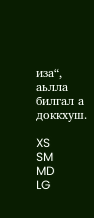иза“, аьлла билгал а доккхуш.

XS
SM
MD
LG